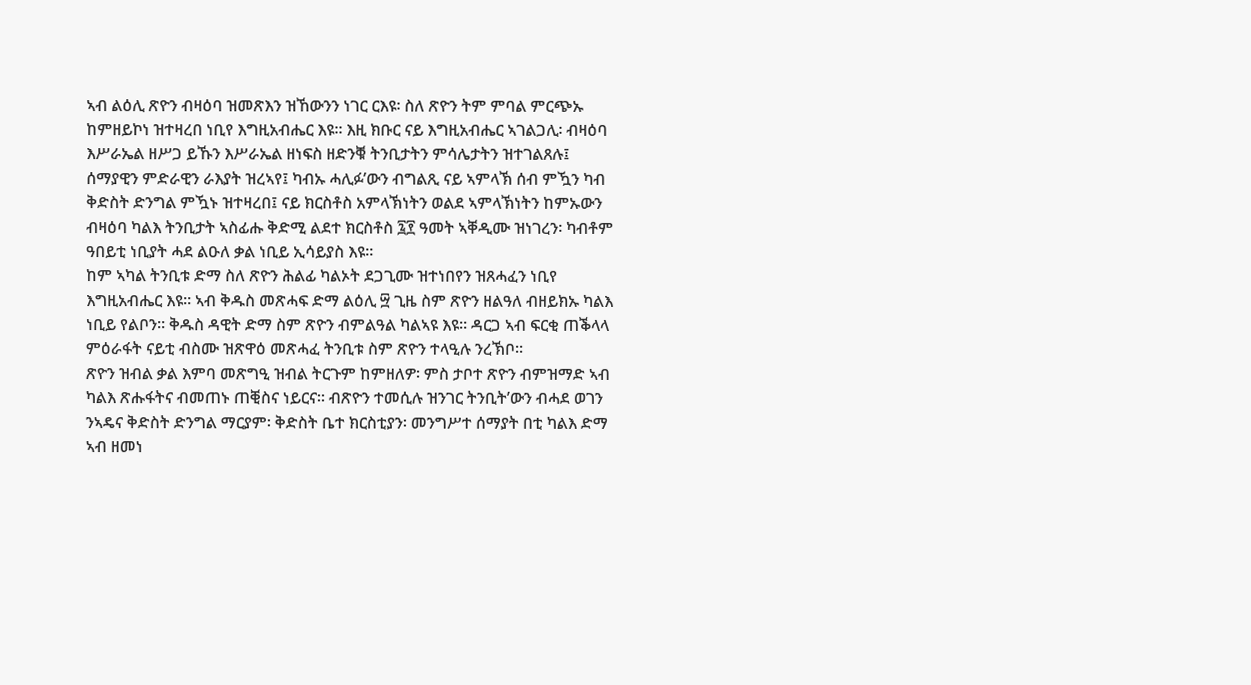ኣብ ልዕሊ ጽዮን ብዛዕባ ዝመጽእን ዝኸውንን ነገር ርእዩ፡ ስለ ጽዮን ትም ምባል ምርጭኡ ከምዘይኮነ ዝተዛረበ ነቢየ እግዚአብሔር እዩ። እዚ ክቡር ናይ እግዚአብሔር ኣገልጋሊ፡ ብዛዕባ እሥራኤል ዘሥጋ ይኹን እሥራኤል ዘነፍስ ዘድንቑ ትንቢታትን ምሳሌታትን ዝተገልጸሉ፤ ሰማያዊን ምድራዊን ራእያት ዝረኣየ፤ ካብኡ ሓሊፉ’ውን ብግልጺ ናይ ኣምላኽ ሰብ ምዃን ካብ ቅድስት ድንግል ምዃኑ ዝተዛረበ፤ ናይ ክርስቶስ አምላኽነትን ወልደ ኣምላኽነትን ከምኡውን ብዛዕባ ካልእ ትንቢታት ኣስፊሑ ቅድሚ ልደተ ክርስቶስ ፯፻ ዓመት ኣቐዲሙ ዝነገረን፡ ካብቶም ዓበይቲ ነቢያት ሓደ ልዑለ ቃል ነቢይ ኢሳይያስ እዩ።
ከም ኣካል ትንቢቱ ድማ ስለ ጽዮን ሕልፊ ካልኦት ደጋጊሙ ዝተነበየን ዝጸሓፈን ነቢየ እግዚአብሔር እዩ። ኣብ ቅዱስ መጽሓፍ ድማ ልዕሊ ፵ ጊዜ ስም ጽዮን ዘልዓለ ብዘይክኡ ካልእ ነቢይ የልቦን። ቅዱስ ዳዊት ድማ ስም ጽዮን ብምልዓል ካልኣዩ እዩ። ዳርጋ ኣብ ፍርቂ ጠቕላላ ምዕራፋት ናይቲ ብስሙ ዝጽዋዕ መጽሓፈ ትንቢቱ ስም ጽዮን ተላዒሉ ንረኽቦ።
ጽዮን ዝብል ቃል እምባ መጽግዒ ዝብል ትርጉም ከምዘለዎ፡ ምስ ታቦተ ጽዮን ብምዝማድ ኣብ ካልእ ጽሑፋትና ብመጠኑ ጠቒስና ነይርና። ብጽዮን ተመሲሉ ዝንገር ትንቢት’ውን ብሓደ ወገን ንኣዴና ቅድስት ድንግል ማርያም፡ ቅድስት ቤተ ክርስቲያን፡ መንግሥተ ሰማያት በቲ ካልእ ድማ ኣብ ዘመነ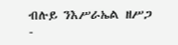ብሉይ ንእሥራኤል ዘሥጋ -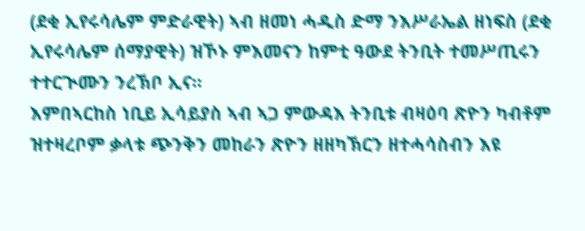(ደቂ ኢየሩሳሌም ምድራዊት) ኣብ ዘመነ ሓዲስ ድማ ንእሥራኤል ዘነፍስ (ደቂ ኢየሩሳሌም ሰማያዊት) ዝኾኑ ምእመናን ከምቲ ዓውደ ትንቢት ተመሥጢሩን ተተርጒሙን ንረኽቦ ኢና።
እምበኣርከስ ነቢይ ኢሳይያስ ኣብ ኣጋ ምውዳእ ትንቢቱ ብዛዕባ ጽዮን ካብቶም ዝተዛረቦም ቃላቱ ጭንቅን መከራን ጽዮን ዘዘካኽርን ዘተሓሳስብን እዩ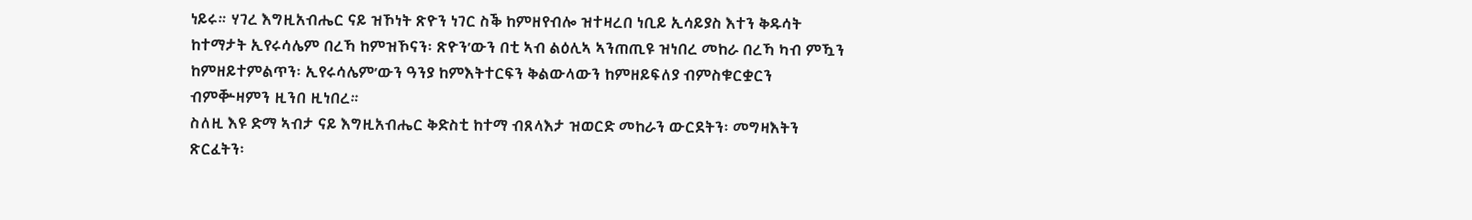ነይሩ። ሃገረ እግዚአብሔር ናይ ዝኾነት ጽዮን ነገር ስቕ ከምዘየብሎ ዝተዛረበ ነቢይ ኢሳይያስ እተን ቅዱሳት ከተማታት ኢየሩሳሌም በረኻ ከምዝኾናን፡ ጽዮን’ውን በቲ ኣብ ልዕሊኣ ኣንጠጢዩ ዝነበረ መከራ በረኻ ካብ ምዃን ከምዘይተምልጥን፡ ኢየሩሳሌም’ውን ዓንያ ከምእትተርፍን ቅልውላውን ከምዘይፍለያ ብምስቁርቋርን ብምቝዛምን ዚንበ ዚነበረ።
ስለዚ እዩ ድማ ኣብታ ናይ እግዚአብሔር ቅድስቲ ከተማ ብጸላእታ ዝወርድ መከራን ውርደትን፡ መግዛእትን ጽርፈትን፡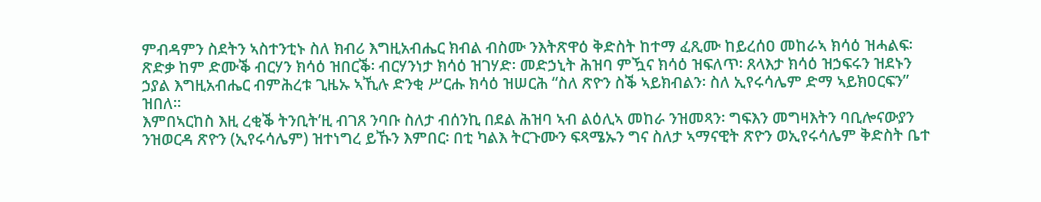ምብዳምን ስደትን ኣስተንቲኑ ስለ ክብሪ እግዚአብሔር ክብል ብስሙ ንእትጽዋዕ ቅድስት ከተማ ፈጺሙ ከይረሰዐ መከራኣ ክሳዕ ዝሓልፍ፡ ጽድቃ ከም ድሙቕ ብርሃን ክሳዕ ዝበርቕ፡ ብርሃንነታ ክሳዕ ዝገሃድ፡ መድኃኒት ሕዝባ ምዃና ክሳዕ ዝፍለጥ፡ ጸላእታ ክሳዕ ዝኃፍሩን ዝደኑን ኃያል እግዚአብሔር ብምሕረቱ ጊዜኡ ኣኺሉ ድንቂ ሥርሑ ክሳዕ ዝሠርሕ “ስለ ጽዮን ስቕ ኣይክብልን፡ ስለ ኢየሩሳሌም ድማ ኣይክዐርፍን” ዝበለ።
እምበኣርከስ እዚ ረቂቕ ትንቢት’ዚ ብገጸ ንባቡ ስለታ ብሰንኪ በደል ሕዝባ ኣብ ልዕሊኣ መከራ ንዝመጻን፡ ግፍእን መግዛእትን ባቢሎናውያን ንዝወርዳ ጽዮን (ኢየሩሳሌም) ዝተነግረ ይኹን እምበር፡ በቲ ካልእ ትርጉሙን ፍጻሜኡን ግና ስለታ ኣማናዊት ጽዮን ወኢየሩሳሌም ቅድስት ቤተ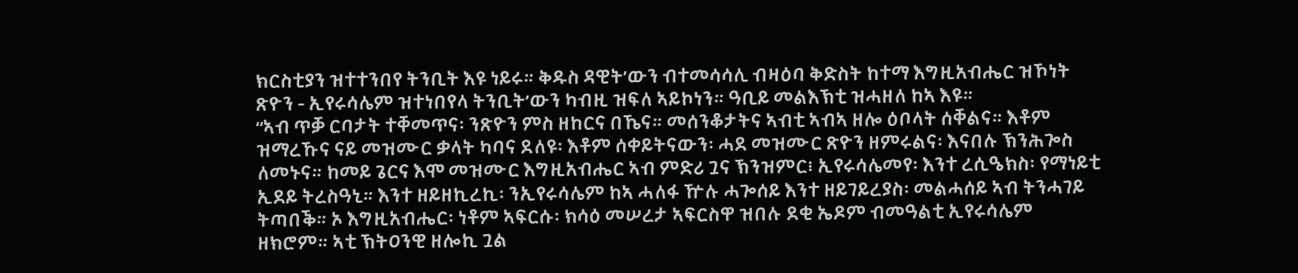ክርስቲያን ዝተተንበየ ትንቢት እዩ ነይሩ። ቅዱስ ዳዊት’ውን ብተመሳሳሊ ብዛዕባ ቅድስት ከተማ እግዚአብሔር ዝኾነት ጽዮን - ኢየሩሳሌም ዝተነበየላ ትንቢት’ውን ካብዚ ዝፍለ ኣይኮነን። ዓቢይ መልእኽቲ ዝሓዘለ ከኣ እዩ።
“ኣብ ጥቓ ርባታት ተቐመጥና፡ ንጽዮን ምስ ዘከርና በኼና። መሰንቆታትና ኣብቲ ኣብኣ ዘሎ ዕቦላት ሰቐልና። እቶም ዝማረኹና ናይ መዝሙር ቃላት ካባና ደለዩ፡ እቶም ሰቀይትናውን፡ ሓደ መዝሙር ጽዮን ዘምሩልና፡ እናበሉ ኽንሕጐስ ለመኑና። ከመይ ጌርና እሞ መዝሙር እግዚአብሔር ኣብ ምድሪ ጓና ኽንዝምር፧ ኢየሩሳሌመየ፡ እንተ ረሲዔክስ፡ የማነይቲ ኢደይ ትረስዓኒ። እንተ ዘይዘኪረኪ፡ ንኢየሩሳሌም ከኣ ሓለፋ ዅሉ ሓጐሰይ እንተ ዘይገይረያስ፡ መልሓሰይ ኣብ ትንሓገይ ትጣበቕ። ኦ እግዚአብሔር፡ ነቶም ኣፍርሱ፡ ክሳዕ መሠረታ ኣፍርስዋ ዝበሉ ደቂ ኤዶም ብመዓልቲ ኢየሩሳሌም ዘክሮም። ኣቲ ኽትዐንዊ ዘሎኪ ጓል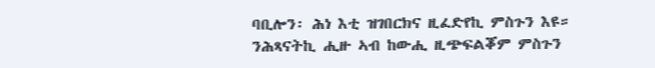ባቢሎን፡ ሕነ እቲ ዝገበርክና ዚፈድየኪ ምስጉን እዩ። ንሕጻናትኪ ሒዙ ኣብ ከውሒ ዚጭፍልቖም ምስጉን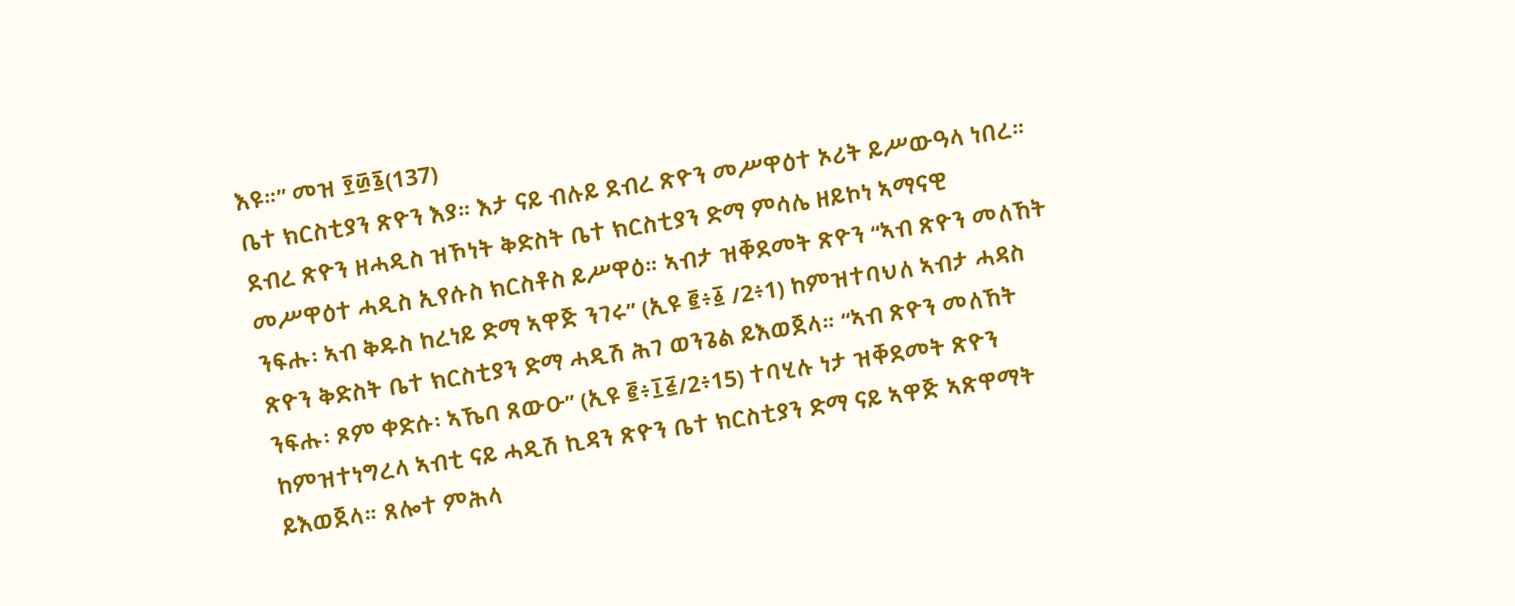እዩ።” መዝ ፻፴፮(137)
ቤተ ክርስቲያን ጽዮን እያ። እታ ናይ ብሉይ ደብረ ጽዮን መሥዋዕተ ኦሪት ይሥውዓላ ነበረ። ደብረ ጽዮን ዘሓዲስ ዝኾነት ቅድስት ቤተ ክርስቲያን ድማ ምሳሌ ዘይኮነ ኣማናዊ መሥዋዕተ ሓዲስ ኢየሱስ ክርስቶስ ይሥዋዕ። ኣብታ ዝቐደመት ጽዮን “ኣብ ጽዮን መለኸት ንፍሑ፡ ኣብ ቅዱስ ከረነይ ድማ ኣዋጅ ንገሩ” (ኢዩ ፪፥፩ /2፥1) ከምዝተባህለ ኣብታ ሓዳስ ጽዮን ቅድስት ቤተ ክርስቲያን ድማ ሓዲሽ ሕገ ወንጌል ይእወጀላ። “ኣብ ጽዮን መለኸት ንፍሑ፡ ጾም ቀድሱ፡ ኣኼባ ጸውዑ” (ኢዩ ፪፥፲፭/2፥15) ተባሂሉ ነታ ዝቐደመት ጽዮን ከምዝተነግረላ ኣብቲ ናይ ሓዲሽ ኪዳን ጽዮን ቤተ ክርስቲያን ድማ ናይ ኣዋጅ ኣጽዋማት ይእወጀላ። ጸሎተ ምሕላ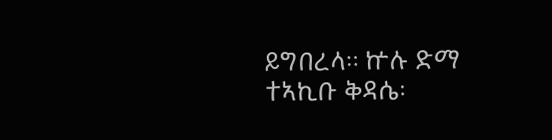ይግበረላ። ኵሉ ድማ ተኣኪቡ ቅዳሴ፡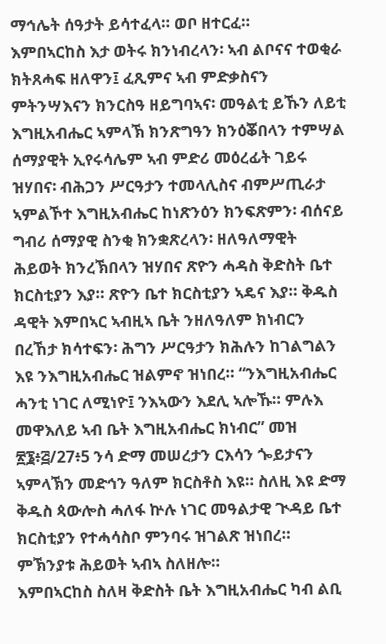ማኅሌት ሰዓታት ይሳተፈላ። ወቦ ዘተርፈ።
እምበኣርከስ እታ ወትሩ ክንነብረላን፡ ኣብ ልቦናና ተወቂራ ክትጸሓፍ ዘለዋን፤ ፈጺምና ኣብ ምድቃስናን ምትንሣእናን ክንርስዓ ዘይግባኣና፡ መዓልቲ ይኹን ለይቲ እግዚአብሔር ኣምላኽ ክንጽግዓን ክንዕቖበላን ተምሣል ሰማያዊት ኢየሩሳሌም ኣብ ምድሪ መዕረፊት ገይሩ ዝሃበና፡ ብሕጋን ሥርዓታን ተመላሊስና ብምሥጢራታ ኣምልኾተ እግዚአብሔር ከነጽንዕን ክንፍጽምን፡ ብሰናይ ግብሪ ሰማያዊ ስንቂ ክንቋጽረላን፡ ዘለዓለማዊት ሕይወት ክንረኽበላን ዝሃበና ጽዮን ሓዳስ ቅድስት ቤተ ክርስቲያን እያ። ጽዮን ቤተ ክርስቲያን ኣዴና እያ። ቅዱስ ዳዊት እምበኣር ኣብዚኣ ቤት ንዘለዓለም ክነብርን በረኸታ ክሳተፍን፡ ሕግን ሥርዓታን ክሕሉን ከገልግልን እዩ ንእግዚአብሔር ዝልምኖ ዝነበረ። “ንእግዚአብሔር ሓንቲ ነገር ለሚነዮ፤ ንእኣውን እደሊ ኣሎኹ። ምሉእ መዋእለይ ኣብ ቤት እግዚአብሔር ክነብር” መዝ ፳፮፥፭/27፥5 ንሳ ድማ መሠረታን ርእሳን ጐይታናን ኣምላኽን መድኅን ዓለም ክርስቶስ እዩ። ስለዚ እዩ ድማ ቅዱስ ጳውሎስ ሓለፋ ኵሉ ነገር መዓልታዊ ጒዳይ ቤተ ክርስቲያን የተሓሳስቦ ምንባሩ ዝገልጽ ዝነበረ። ምኽንያቱ ሕይወት ኣብኣ ስለዘሎ።
እምበኣርከስ ስለዛ ቅድስት ቤት እግዚአብሔር ካብ ልቢ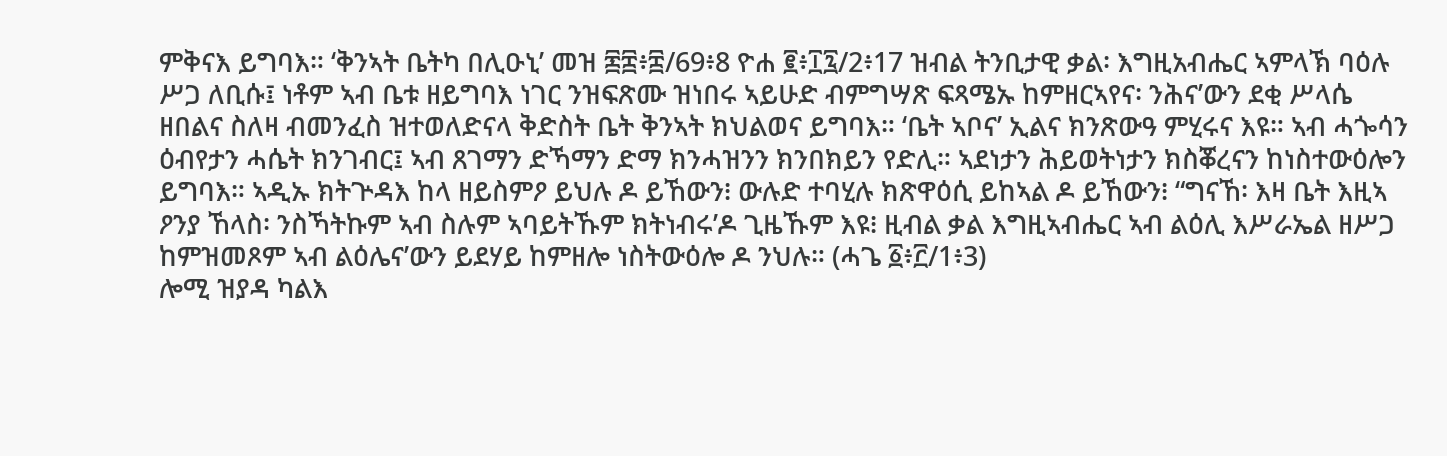ምቅናእ ይግባእ። ‘ቅንኣት ቤትካ በሊዑኒ’ መዝ ፷፰፥፰/69፥8 ዮሐ ፪፥፲፯/2፥17 ዝብል ትንቢታዊ ቃል፡ እግዚአብሔር ኣምላኽ ባዕሉ ሥጋ ለቢሱ፤ ነቶም ኣብ ቤቱ ዘይግባእ ነገር ንዝፍጽሙ ዝነበሩ ኣይሁድ ብምግሣጽ ፍጻሜኡ ከምዘርኣየና፡ ንሕና’ውን ደቂ ሥላሴ ዘበልና ስለዛ ብመንፈስ ዝተወለድናላ ቅድስት ቤት ቅንኣት ክህልወና ይግባእ። ‘ቤት ኣቦና’ ኢልና ክንጽውዓ ምሂሩና እዩ። ኣብ ሓጐሳን ዕብየታን ሓሴት ክንገብር፤ ኣብ ጸገማን ድኻማን ድማ ክንሓዝንን ክንበክይን የድሊ። ኣደነታን ሕይወትነታን ክስቖረናን ከነስተውዕሎን ይግባእ። ኣዲኡ ክትጕዳእ ከላ ዘይስምዖ ይህሉ ዶ ይኸውን፧ ውሉድ ተባሂሉ ክጽዋዕሲ ይከኣል ዶ ይኸውን፧ “ግናኸ፡ እዛ ቤት እዚኣ ዖንያ ኸላስ፡ ንስኻትኩም ኣብ ስሉም ኣባይትኹም ክትነብሩ’ዶ ጊዜኹም እዩ፧ ዚብል ቃል እግዚኣብሔር ኣብ ልዕሊ እሥራኤል ዘሥጋ ከምዝመጾም ኣብ ልዕሌና’ውን ይደሃይ ከምዘሎ ነስትውዕሎ ዶ ንህሉ። (ሓጌ ፩፥፫/1፥3)
ሎሚ ዝያዳ ካልእ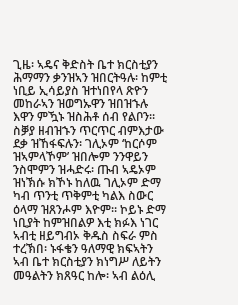ጊዜ፡ ኣዴና ቅድስት ቤተ ክርስቲያን ሕማማን ቃንዝኣን ዝበርትዓሉ፡ ከምቲ ነቢይ ኢሳይያስ ዝተነበየላ ጽዮን መከራኣን ዝወግኡዋን ዝበዝኁሉ እዋን ምዃኑ ዝስሕቶ ሰብ የልቦን። ስቓያ ዘብዝኁን ጥርጥር ብምእታው ደቃ ዝኸፋፍሉን፡ ገሊኦም ‘ከርሶም ዝኣምላኾም’ ዝበሎም ንንዋይን ንስሞምን ዝሓድሩ፡ ጡብ ኣዴኦም ዝነኽሱ ክኾኑ ከለዉ ገሊኦም ድማ ካብ ጥንቲ ጥቅምቲ ካልእ ስውር ዕላማ ዝጸንሖም እዮም። ኮይኑ ድማ ነቢያት ከምዝበልዎ እቲ ክፉእ ነገር ኣብቲ ዘይግብኦ ቅዱስ ስፍራ ምስ ተረኽበ፡ ኑፋቄን ዓለማዊ ክፍኣትን ኣብ ቤተ ክርስቲያን ክነግሥ ለይትን መዓልትን ክጸዓር ከሎ፡ ኣብ ልዕሊ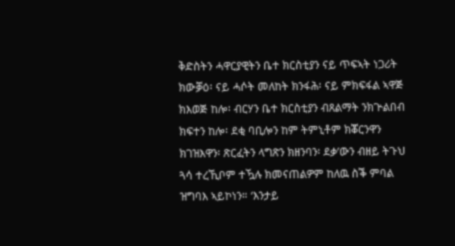ቅድስትን ሓዋርያዊትን ቤተ ክርስቲያን ናይ ጥፍኣት ነጋሪት ክውቓዕ፡ ናይ ሓሶት መለከት ክንፋሕ፡ ናይ ምክፍፋል ኣዋጅ ክእወጅ ከሎ፡ ብርሃን ቤተ ክርስቲያን ብጸልማት ንክጕልበብ ክፍተን ከሎ፡ ደቂ ባቢሎን ከም ትምኒቶም ክቖርንዋን ክገዝእዋን፡ ጽርፈትን ላግጽን ክዘንባን፡ ደቃ’ውን ብዘይ ትጉህ ጓሳ ተረኺቦም ተዃሉ ክመናጠልዎም ከለዉ ስቕ ምባል ዝግባእ ኣይኮነን። ‘እንታይ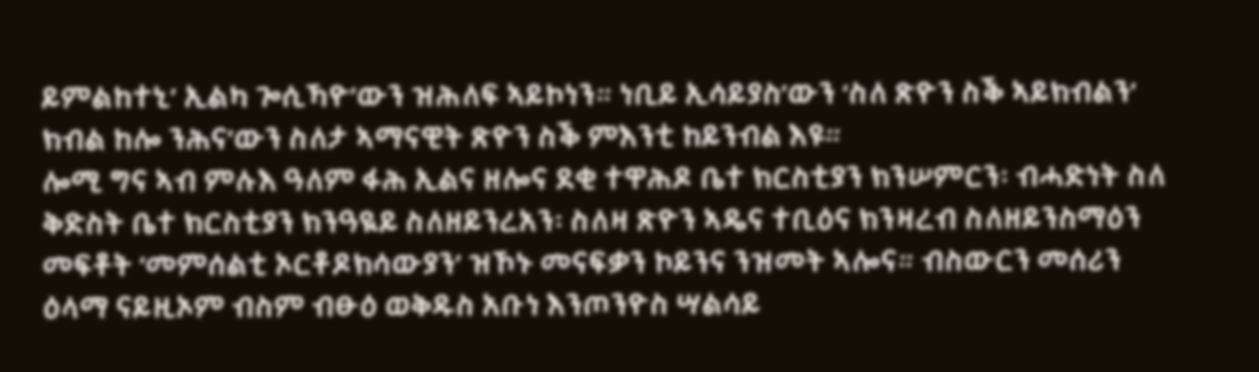ይምልከተኒ’ ኢልካ ጐሲኻዮ’ውን ዝሕለፍ ኣይኮነን። ነቢይ ኢሳይያስ’ውን ‘ስለ ጽዮን ስቕ ኣይክብልን’ ክብል ከሎ ንሕና’ውን ስለታ ኣማናዊት ጽዮን ስቕ ምእንቲ ከይንብል እዩ።
ሎሚ ግና ኣብ ምሉእ ዓለም ፋሕ ኢልና ዘሎና ደቂ ተዋሕዶ ቤተ ክርስቲያን ክንሠምርን፡ ብሓድነት ስለ ቅድስት ቤተ ክርስቲያን ክንዓዪይ ስለዘይንረአን፡ ስለዛ ጽዮን ኣዴና ተቢዕና ክንዛረብ ስለዘይንስማዕን መፍቶት ‘መምሰልቲ ኦርቶዶክሳውያን’ ዝኾኑ መናፍቃን ኮይንና ንዝመት ኣሎና። ብስውርን መሰሪን ዕላማ ናይዚኦም ብስም ብፁዕ ወቅዱስ አቡነ እንጦንዮስ ሣልሳይ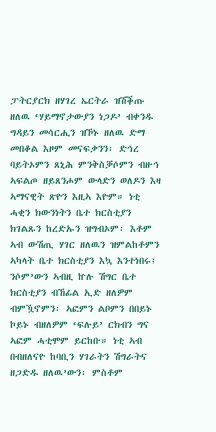ፓትርያርክ ዘሃገረ ኤርትራ ዝሽቕጡ ዘለዉ ‘ሃይማኖታውያን ነጋዶ’ ብቀንዱ ግዳይን መሳርሒን ዝኾኑ ዘለዉ ድማ መበቆል እዞም መናፍቃንን፡ ድኅረ ባይትኦምን ጸኒሕ ምንቅስቓሶምን ብዙኅ ኣፍልጦ ዘይጸንሖም ውላድን ወለዶን እዛ ኣማናዊት ጽዮን እዚኣ እዮም። ነቲ ሓቂን ክውንነትን ቤተ ክርስቲያን ክገልጹን ከረድኡን ዝግብኦም፡ እቶም ኣብ ውሽጢ ሃገር ዘለዉን ዝምልከቶምን ኣካላት ቤተ ክርስቲያን እኳ እንተነበሩ፤ ንሶም’ውን ኣብዚ ኵሉ ሽግር ቤተ ክርስቲያን ብኸፊል ኢድ ዘለዎም ብምዃኖምን፡ ኣፎምን ልቦምን በበይኑ ኮይኑ ብዘለዎም ‘ፍሉይ’ ርክብን ግና ኣፎም ሓቲሞም ይርከቡ። ነቲ ኣብ በብዘለናዮ ከባቢን ሃገራትን ሽግራትና ዘጋድዱ ዘለዉ’ውን፡ ምስቶም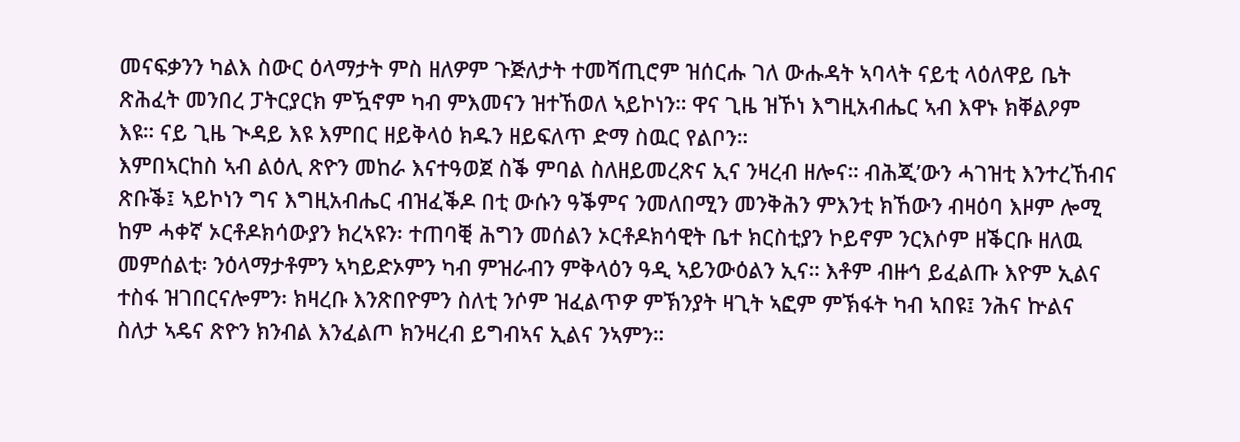መናፍቃንን ካልእ ስውር ዕላማታት ምስ ዘለዎም ጉጅለታት ተመሻጢሮም ዝሰርሑ ገለ ውሑዳት ኣባላት ናይቲ ላዕለዋይ ቤት ጽሕፈት መንበረ ፓትርያርክ ምዃኖም ካብ ምእመናን ዝተኸወለ ኣይኮነን። ዋና ጊዜ ዝኾነ እግዚአብሔር ኣብ እዋኑ ክቐልዖም እዩ። ናይ ጊዜ ጒዳይ እዩ እምበር ዘይቅላዕ ክዱን ዘይፍለጥ ድማ ስዉር የልቦን።
እምበኣርከስ ኣብ ልዕሊ ጽዮን መከራ እናተዓወጀ ስቕ ምባል ስለዘይመረጽና ኢና ንዛረብ ዘሎና። ብሕጂ’ውን ሓገዝቲ እንተረኸብና ጽቡቕ፤ ኣይኮነን ግና እግዚአብሔር ብዝፈቕዶ በቲ ውሱን ዓቕምና ንመለበሚን መንቅሕን ምእንቲ ክኸውን ብዛዕባ እዞም ሎሚ ከም ሓቀኛ ኦርቶዶክሳውያን ክረኣዩን፡ ተጠባቒ ሕግን መሰልን ኦርቶዶክሳዊት ቤተ ክርስቲያን ኮይኖም ንርእሶም ዘቕርቡ ዘለዉ መምሰልቲ፡ ንዕላማታቶምን ኣካይድኦምን ካብ ምዝራብን ምቅላዕን ዓዲ ኣይንውዕልን ኢና። እቶም ብዙኅ ይፈልጡ እዮም ኢልና ተስፋ ዝገበርናሎምን፡ ክዛረቡ እንጽበዮምን ስለቲ ንሶም ዝፈልጥዎ ምኽንያት ዛጊት ኣፎም ምኽፋት ካብ ኣበዩ፤ ንሕና ኵልና ስለታ ኣዴና ጽዮን ክንብል እንፈልጦ ክንዛረብ ይግብኣና ኢልና ንኣምን።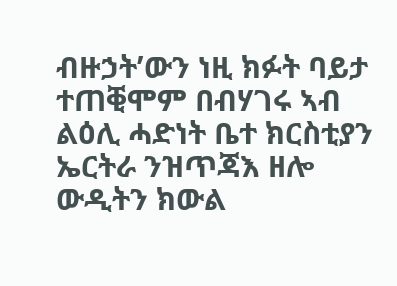ብዙኃት’ውን ነዚ ክፉት ባይታ ተጠቒሞም በብሃገሩ ኣብ ልዕሊ ሓድነት ቤተ ክርስቲያን ኤርትራ ንዝጥጃእ ዘሎ ውዲትን ክውል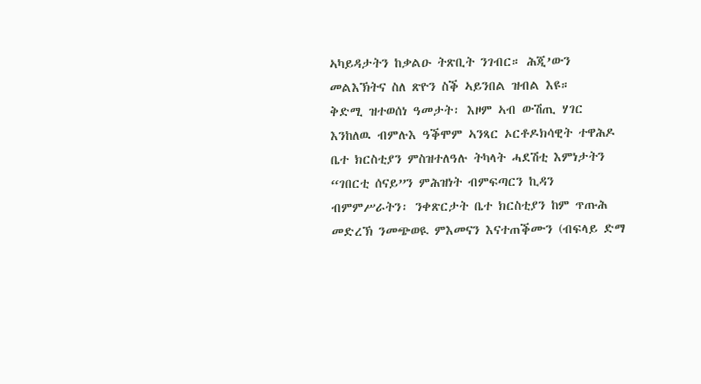ኣካይዳታትን ከቃልዑ ትጽቢት ንገብር። ሕጂ’ውን መልእኽትና ስለ ጽዮን ስቕ ኣይንበል ዝብል እዩ።
ቅድሚ ዝተወሰነ ዓመታት፡ እዞም ኣብ ውሽጢ ሃገር እንከለዉ ብምሉእ ዓቕሞም ኣንጻር ኦርቶዶክሳዊት ተዋሕዶ ቤተ ክርስቲያን ምስዝተለዓሉ ትካላት ሓደሽቲ እምነታትን “ገበርቲ ሰናይ”ን ምሕዝነት ብምፍጣርን ኪዳን ብምምሥራትን፡ ንቀጽርታት ቤተ ክርስቲያን ከም ጥጡሕ መድረኽ ንመጭወዪ ምእመናን እናተጠቕሙን (ብፍላይ ድማ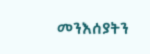መንእሰያትን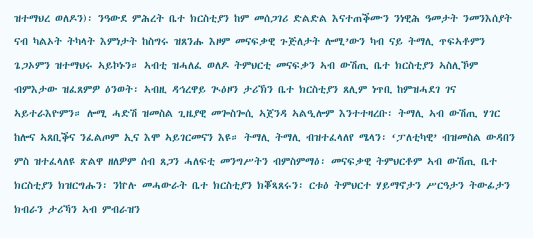ዝተማህረ ወለዶን)፡ ንዓውደ ምሕረት ቤተ ክርስቲያን ከም መሰጋገሪ ድልድል እናተጠቕሙን ንነዊሕ ዓመታት ንመንእሰያት ናብ ካልኦት ትካላት እምነታት ከስግሩ ዝጸንሑ እዞም መናፍቃዊ ጉጅለታት ሎሚ’ውን ካብ ናይ ትማሊ ጥፍኣቶምን ጌጋኦምን ዝተማህሩ ኣይኮኑን። ኣብቲ ዝሓለፈ ወለዶ ትምህርቲ መናፍቃን ኣብ ውሽጢ ቤተ ክርስቲያን ኣስሊኾም ብምእታው ዝፈጸምዎ ዕንወት፡ ኣብዚ ዳኅረዋይ ጒዕዞን ታሪኽን ቤተ ክርስቲያን ጸሊም ነጥቢ ከምዝሓደገ ገና ኣይተራእዮምን። ሎሚ ሓድሽ ዝመስል ጊዜያዊ መጐስጐሲ ኣጀንዳ ኣልዒሎም እንተተዛረቡ፡ ትማሊ ኣብ ውሽጢ ሃገር ከሎና ኣጸቢቕና ንፈልጦም ኢና እሞ ኣይገርመናን እዩ። ትማሊ ትማሊ ብዝተፈላለየ ሜላን፡ ‘ፓለቲካዊ’ ብዝመስል ውዳበን ምስ ዝተፈላለዩ ጽልዋ ዘለዎም ሰብ ጸጋን ሓለፍቲ መንግሥትን ብምስምማዕ፡ መናፍቃዊ ትምህርቶም ኣብ ውሽጢ ቤተ ክርስቲያን ክዝርግሑን፡ ንኵሉ መሓውራት ቤተ ክርስቲያን ክቖጻጸሩን፡ ርቱዕ ትምህርተ ሃይማኖታን ሥርዓታን ትውፊታን ክብራን ታሪኻን ኣብ ምብራዝን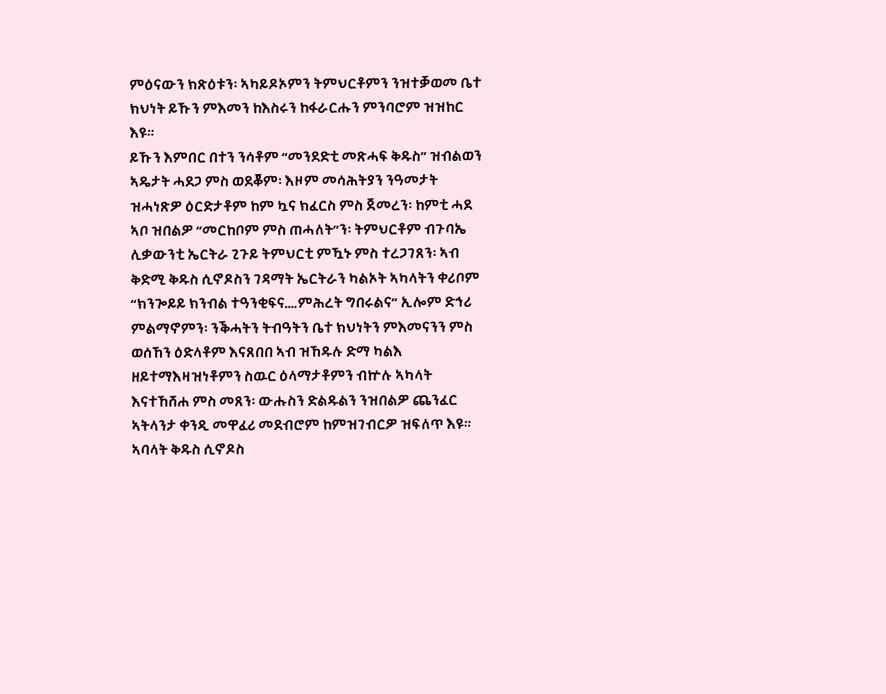ምዕናውን ክጽዕቱን፡ ኣካይዶኦምን ትምህርቶምን ንዝተቓወመ ቤተ ክህነት ይኹን ምእመን ከእስሩን ከፋራርሑን ምንባሮም ዝዝከር እዩ።
ይኹን እምበር በተን ንሳቶም “መንደድቲ መጽሓፍ ቅዱስ” ዝብልወን ኣዴታት ሓደጋ ምስ ወደቖም፡ እዞም መሳሕትያን ንዓመታት ዝሓነጽዎ ዕርድታቶም ከም ኳና ክፈርስ ምስ ጀመረን፡ ከምቲ ሓደ ኣቦ ዝበልዎ “መርከቦም ምስ ጠሓለት”ን፡ ትምህርቶም ብጉባኤ ሊቃውንቲ ኤርትራ ጊጉይ ትምህርቲ ምዃኑ ምስ ተረጋገጸን፡ ኣብ ቅድሚ ቅዱስ ሲኖዶስን ገዳማት ኤርትራን ካልኦት ኣካላትን ቀሪቦም “ክንጐይይ ክንብል ተዓንቂፍና….ምሕረት ግበሩልና” ኢሎም ድኅሪ ምልማኖምን፡ ንቕሓትን ትብዓትን ቤተ ክህነትን ምእመናንን ምስ ወሰኸን ዕድላቶም እናጸበበ ኣብ ዝኸዱሉ ድማ ካልእ ዘይተማእዛዝነቶምን ስዉር ዕላማታቶምን ብኵሉ ኣካላት እናተኸሸሐ ምስ መጸን፡ ውሑስን ድልዱልን ንዝበልዎ ጨንፈር ኣትላንታ ቀንዲ መዋፈሪ መደብሮም ከምዝገብርዎ ዝፍለጥ እዩ። ኣባላት ቅዱስ ሲኖዶስ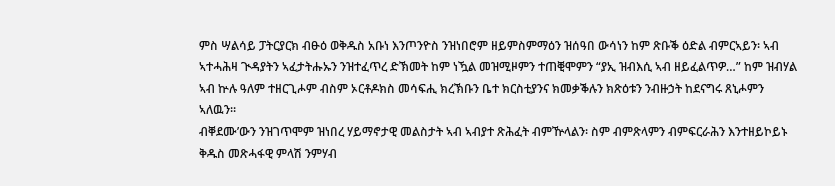ምስ ሣልሳይ ፓትርያርክ ብፁዕ ወቅዱስ አቡነ እንጦንዮስ ንዝነበሮም ዘይምስምማዕን ዝሰዓበ ውሳነን ከም ጽቡቕ ዕድል ብምርኣይን፡ ኣብ ኣተሓሕዛ ጒዳያትን ኣፈታትሑኡን ንዝተፈጥረ ድኽመት ከም ነዃል መዝሚዞምን ተጠቒሞምን “ያኢ ዝብእሲ ኣብ ዘይፈልጥዎ…” ከም ዝብሃል ኣብ ኵሉ ዓለም ተዘርጊሖም ብስም ኦርቶዶክስ መሳፍሒ ክረኽቡን ቤተ ክርስቲያንና ክመቃቕሉን ክጽዕቱን ንብዙኃት ከደናግሩ ጸኒሖምን ኣለዉን።
ብቐደሙ’ውን ንዝገጥሞም ዝነበረ ሃይማኖታዊ መልስታት ኣብ ኣብያተ ጽሕፈት ብምዅላልን፡ ስም ብምጽላምን ብምፍርራሕን እንተዘይኮይኑ ቅዱስ መጽሓፋዊ ምላሽ ንምሃብ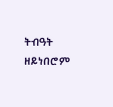ትብዓት ዘይነበሮም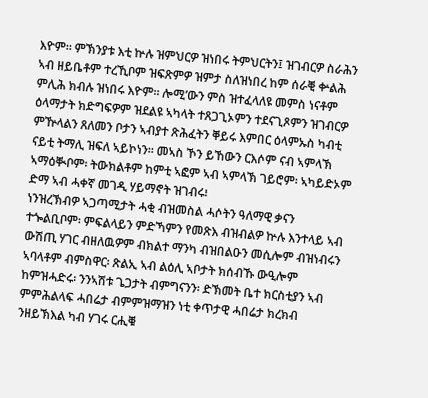እዮም። ምኽንያቱ እቲ ኵሉ ዝምህርዎ ዝነበሩ ትምህርትን፤ ዝገብርዎ ስራሕን ኣብ ዘይቤቶም ተረኺቦም ዝፍጽምዎ ዝምታ ስለዝነበረ ከም ሰራቒ ቍልሕ ምሊሕ ክብሉ ዝነበሩ እዮም። ሎሚ’ውን ምስ ዝተፈላለዩ መምስ ነናቶም ዕላማታት ክድግፍዎም ዝደልዩ ኣካላት ተጸጋጊኦምን ተደናጊጾምን ዝገብርዎ ምዅላልን ጸለመን ቦታን ኣብያተ ጽሕፈትን ቐይሩ እምበር ዕላምኡስ ካብቲ ናይቲ ትማሊ ዝፍለ ኣይኮነን። መኣስ ኾን ይኸውን ርእሶም ናብ ኣምላኽ ኣማዕቚቦም፡ ትውክልቶም ከምቲ ኣፎም ኣብ ኣምላኽ ገይሮም፡ ኣካይድኦም ድማ ኣብ ሓቀኛ መገዲ ሃይማኖት ዝገብሩ፧
ነንዝረኽብዎ ኣጋጣሚታት ሓቂ ብዝመስል ሓሶትን ዓለማዊ ቃናን ተጐልቢቦም፡ ምፍልላይን ምድኻምን የመጽእ ብዝብልዎ ኵሉ እንተላይ ኣብ ውሽጢ ሃገር ብዘለዉዎም ብክልተ ማንካ ብዝበልዑን መሲሎም ብዝነብሩን ኣባላቶም ብምስዋር፡ ጽልኢ ኣብ ልዕሊ ኣቦታት ክሰብኹ ውዒሎም ከምዝሓድሩ፡ ንንኣሽቱ ጌጋታት ብምግናንን፡ ድኽመት ቤተ ክርስቲያን ኣብ ምምሕልላፍ ሓበሬታ ብምምዝማዝን ነቲ ቀጥታዊ ሓበሬታ ክረክብ ንዘይኽእል ካብ ሃገሩ ርሒቑ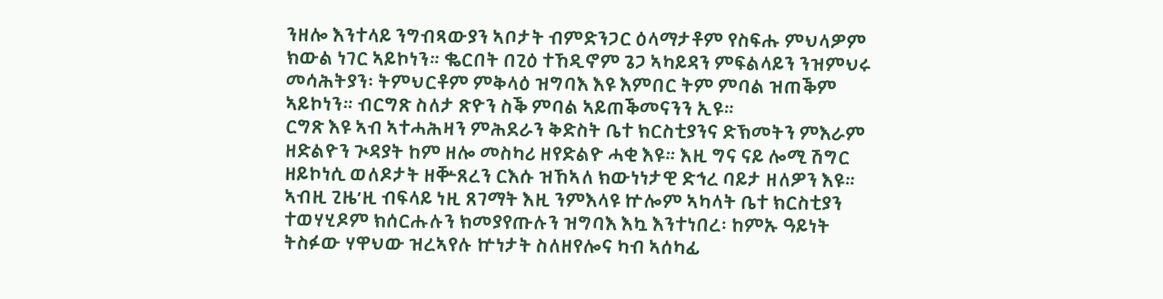ንዘሎ እንተላይ ንግብጻውያን ኣቦታት ብምድንጋር ዕላማታቶም የስፍሑ ምህላዎም ክውል ነገር ኣይኮነን። ቈርበት በጊዕ ተኸዲኖም ጌጋ ኣካይዳን ምፍልላይን ንዝምህሩ መሳሕትያን፡ ትምህርቶም ምቅላዕ ዝግባእ እዩ እምበር ትም ምባል ዝጠቕም ኣይኮነን። ብርግጽ ስለታ ጽዮን ስቕ ምባል ኣይጠቕመናንን ኢዩ።
ርግጽ እዩ ኣብ ኣተሓሕዛን ምሕደራን ቅድስት ቤተ ክርስቲያንና ድኽመትን ምእራም ዘድልዮን ጒዳያት ከም ዘሎ መስካሪ ዘየድልዮ ሓቂ እዩ። እዚ ግና ናይ ሎሚ ሽግር ዘይኮነሲ ወለዶታት ዘቝጸረን ርእሱ ዝኸኣለ ክውነነታዊ ድኅረ ባይታ ዘለዎን እዩ። ኣብዚ ጊዜ’ዚ ብፍላይ ነዚ ጸገማት እዚ ንምእላዩ ኵሎም ኣካላት ቤተ ክርስቲያን ተወሃሂዶም ክሰርሑሉን ክመያየጡሉን ዝግባእ እኳ እንተነበረ፡ ከምኡ ዓይነት ትስፉው ሃዋህው ዝረኣየሉ ኵነታት ስለዘየሎና ካብ ኣሰካፊ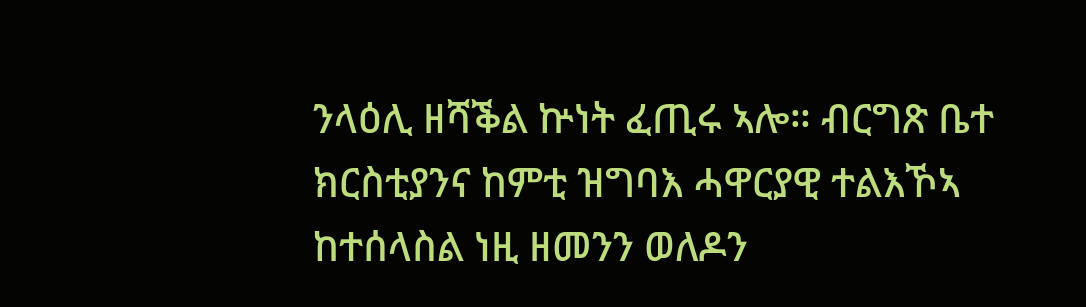ንላዕሊ ዘሻቕል ኵነት ፈጢሩ ኣሎ። ብርግጽ ቤተ ክርስቲያንና ከምቲ ዝግባእ ሓዋርያዊ ተልእኾኣ ከተሰላስል ነዚ ዘመንን ወለዶን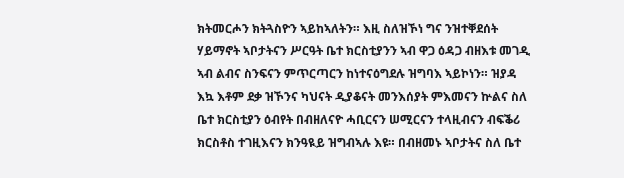ክትመርሖን ክትጓስዮን ኣይከኣለትን። እዚ ስለዝኾነ ግና ንዝተቐደሰት ሃይማኖት ኣቦታትናን ሥርዓት ቤተ ክርስቲያንን ኣብ ዋጋ ዕዳጋ ብዘእቱ መገዲ ኣብ ልብና ስንፍናን ምጥርጣርን ከነተናዕግደሉ ዝግባእ ኣይኮነን። ዝያዳ እኳ እቶም ደቃ ዝኾንና ካህናት ዲያቆናት መንእሰያት ምእመናን ኵልና ስለ ቤተ ክርስቲያን ዕብየት በብዘለናዮ ሓቢርናን ሠሚርናን ተላዚብናን ብፍቕሪ ክርስቶስ ተገዚእናን ክንዓዪይ ዝግብኣሉ እዩ። በብዘመኑ ኣቦታትና ስለ ቤተ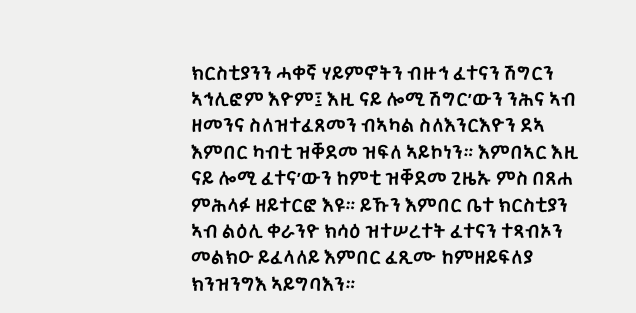ክርስቲያንን ሓቀኛ ሃይምኖትን ብዙኅ ፈተናን ሽግርን ኣኅሊፎም እዮም፤ እዚ ናይ ሎሚ ሽግር’ውን ንሕና ኣብ ዘመንና ስለዝተፈጸመን ብኣካል ስለእንርእዮን ደኣ እምበር ካብቲ ዝቐደመ ዝፍለ ኣይኮነን። እምበኣር እዚ ናይ ሎሚ ፈተና’ውን ከምቲ ዝቐደመ ጊዜኡ ምስ በጸሐ ምሕላፉ ዘይተርፎ እዩ። ይኹን እምበር ቤተ ክርስቲያን ኣብ ልዕሊ ቀራንዮ ክሳዕ ዝተሠረተት ፈተናን ተጻብኦን መልክዑ ይፈላለይ እምበር ፈጺሙ ከምዘይፍለያ ክንዝንግእ ኣይግባእን።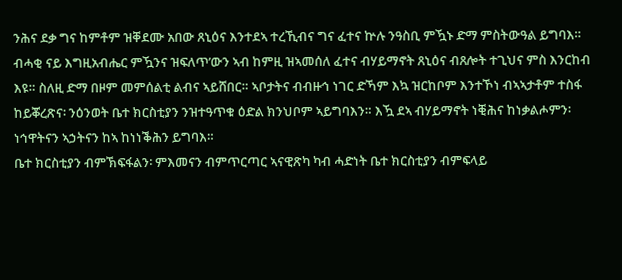ንሕና ደቃ ግና ከምቶም ዝቐደሙ አበው ጸኒዕና እንተደኣ ተረኺብና ግና ፈተና ኵሉ ንዓስቢ ምዃኑ ድማ ምስትውዓል ይግባእ። ብሓቂ ናይ እግዚአብሔር ምዃንና ዝፍለጥ’ውን ኣብ ከምዚ ዝኣመሰለ ፈተና ብሃይማኖት ጸኒዕና ብጸሎት ተጊህና ምስ እንርከብ እዩ። ስለዚ ድማ በዞም መምሰልቲ ልብና ኣይሸበር። ኣቦታትና ብብዙኅ ነገር ድኻም እኳ ዝርከቦም እንተኾነ ብኣኣታቶም ተስፋ ከይቖረጽና፡ ንዕንወት ቤተ ክርስቲያን ንዝተዓጥቁ ዕድል ክንህቦም ኣይግባእን። እዃ ደኣ ብሃይማኖት ነቒሕና ከነቃልሖምን፡ ነኅዋትናን ኣኃትናን ከኣ ከነነቕሕን ይግባእ።
ቤተ ክርስቲያን ብምኽፍፋልን፡ ምእመናን ብምጥርጣር ኣናዊጽካ ካብ ሓድነት ቤተ ክርስቲያን ብምፍላይ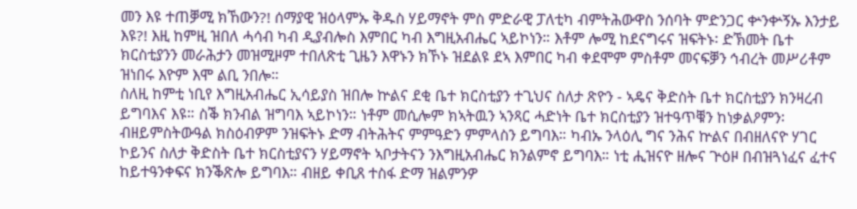መን እዩ ተጠቓሚ ክኸውን?! ሰማያዊ ዝዕላምኡ ቅዱስ ሃይማኖት ምስ ምድራዊ ፓለቲካ ብምትሕውዋስ ንሰባት ምድንጋር ቍንቍኝኡ እንታይ እዩ?! እዚ ከምዚ ዝበለ ሓሳብ ካብ ዲያብሎስ እምበር ካብ እግዚአብሔር ኣይኮነን። እቶም ሎሚ ከደናግሩና ዝፍትኑ፡ ድኽመት ቤተ ክርስቲያንን መራሕታን መዝሚዞም ተበለጽቲ ጊዜን እዋኑን ክኾኑ ዝደልዩ ደኣ እምበር ካብ ቀደሞም ምስቶም መናፍቓን ኅብረት መሥሪቶም ዝነበሩ እዮም እሞ ልቢ ንበሎ።
ስለዚ ከምቲ ነቢየ እግዚአብሔር ኢሳይያስ ዝበሎ ኵልና ደቂ ቤተ ክርስቲያን ተጊህና ስለታ ጽዮን - ኣዴና ቅድስት ቤተ ክርስቲያን ክንዛረብ ይግባእና እዩ። ስቕ ክንብል ዝግባእ ኣይኮነን። ነቶም መሲሎም ክኣትዉን ኣንጻር ሓድነት ቤተ ክርስቲያን ዝተዓጥቑን ከነቃልዖምን፡ ብዘይምስትውዓል ክስዕብዎም ንዝፍትኑ ድማ ብትሕትና ምምዓድን ምምላስን ይግባእ። ካብኡ ንላዕሊ ግና ንሕና ኵልና በብዘለናዮ ሃገር ኮይንና ስለታ ቅድስት ቤተ ክርስቲያናን ሃይማኖት ኣቦታትናን ንእግዚአብሔር ክንልምኖ ይግባእ። ነቲ ሒዝናዮ ዘሎና ጕዕዞ በብዝጓነፈና ፈተና ከይተዓንቀፍና ክንቕጽሎ ይግባእ። ብዘይ ቀቢጸ ተስፋ ድማ ዝልምንዎ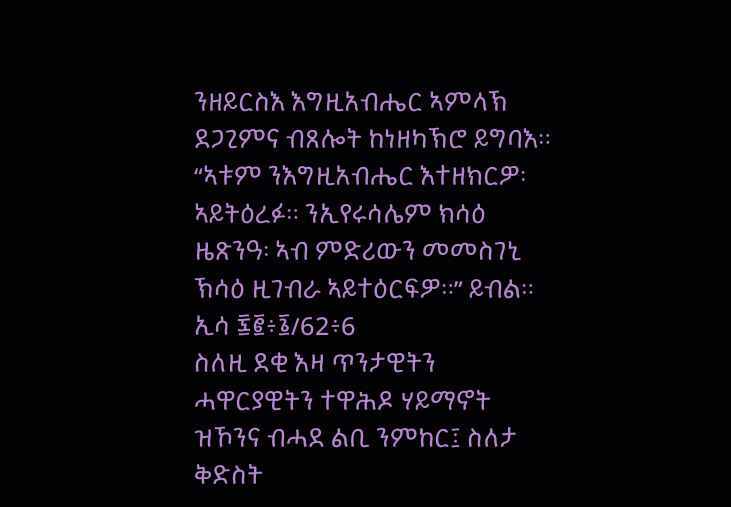ንዘይርስእ እግዚአብሔር ኣምላኽ ደጋጊምና ብጸሎት ከነዘካኽሮ ይግባእ። “ኣቱም ንእግዚአብሔር እተዘክርዎ፡ ኣይትዕረፉ። ንኢየሩሳሌም ክሳዕ ዜጽንዓ፡ ኣብ ምድሪውን መመስገኒ ኽሳዕ ዚገብራ ኣይተዕርፍዎ።” ይብል። ኢሳ ፷፪፥፮/62፥6
ስለዚ ደቂ እዛ ጥንታዊትን ሓዋርያዊትን ተዋሕዶ ሃይማኖት ዝኾንና ብሓደ ልቢ ንምከር፤ ስለታ ቅድስት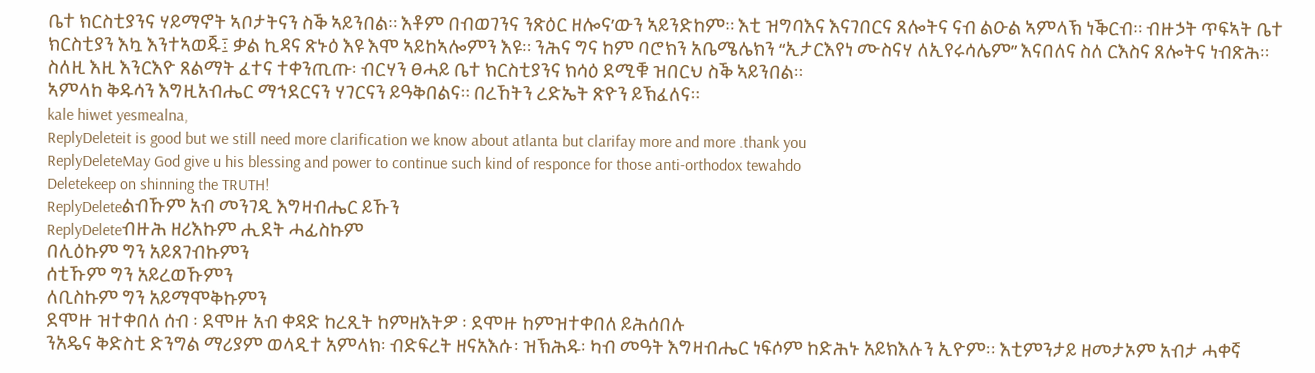ቤተ ክርስቲያንና ሃይማኖት ኣቦታትናን ስቕ ኣይንበል። እቶም በብወገንና ንጽዕር ዘሎና’ውን ኣይንድከም። እቲ ዝግባእና እናገበርና ጸሎትና ናብ ልዑል ኣምላኽ ነቕርብ። ብዙኃት ጥፍኣት ቤተ ክርስቲያን እኳ እንተኣወጁ፤ ቃል ኪዳና ጽኑዕ እዩ እሞ ኣይከኣሎምን እዩ። ንሕና ግና ከም ባሮክን አቤሜሌክን “ኢታርእየነ ሙስናሃ ለኢየሩሳሌም” እናበለና ስለ ርእስና ጸሎትና ነብጽሕ። ስለዚ እዚ እንርእዮ ጸልማት ፈተና ተቀንጢጡ፡ ብርሃን ፀሓይ ቤተ ክርስቲያንና ክሳዕ ደሚቑ ዝበርህ ስቕ ኣይንበል።
ኣምላከ ቅዱሳን እግዚአብሔር ማኅደርናን ሃገርናን ይዓቅበልና። በረኸትን ረድኤት ጽዮን ይኽፈለና።
kale hiwet yesmealna,
ReplyDeleteit is good but we still need more clarification we know about atlanta but clarifay more and more .thank you
ReplyDeleteMay God give u his blessing and power to continue such kind of responce for those anti-orthodox tewahdo
Deletekeep on shinning the TRUTH!
ReplyDeleteልብኹም አብ መንገዲ እግዛብሔር ይኹን
ReplyDeleteብዙሕ ዘሪእኩም ሒደት ሓፊስኩም
በሊዕኩም ግን አይጸገብኩምን
ሰቲኹም ግን አይረወኹምን
ለቢስኩም ግን አይማሞቅኩምን
ደሞዙ ዝተቀበለ ሰብ ፡ ደሞዙ አብ ቀዳድ ከረጺት ከምዘእትዎ ፡ ደሞዙ ከምዝተቀበለ ይሕሰበሉ
ንአዴና ቅድስቲ ድንግል ማሪያም ወላዲተ አምላክ፡ ብድፍረት ዘናአእሱ፡ ዝኽሕዱ፡ ካብ መዓት እግዛብሔር ነፍሶም ከድሕኑ አይክእሉን ኢዮም፡፡ እቲምንታይ ዘመታኦም አብታ ሓቀኛ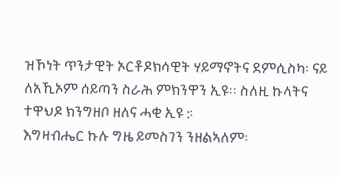ዝኾነት ጥንታዊት ኦርቶዶክሳዊት ሃይማኖትና ደምሲስካ፡ ናይ ለአኺኦም ሰይጣን ስራሕ ምክንዋን ኢዩ፡፡ ስለዚ ኩላትና ተዋህዶ ክንግዘቦ ዘለና ሓቂ ኢዩ :፡
እግዛብሔር ኩሉ ግዜ ይመስገን ንዘልኣለም፡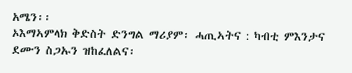አሜን፡፡
ኦእማኣምላክ ቅድስት ድንግል ማሪያም፡ ሓጢኣትና : ካብቲ ምእንታና ደሙን ስጋኡን ዝከፈለልና፡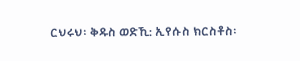ርህሩህ፡ ቅዱስ ወድኺ: ኢየሱስ ክርስቶስ፡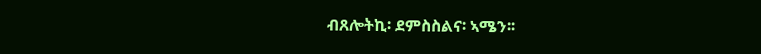ብጸሎትኪ፡ ደምስስልና፡ ኣሜን፡፡